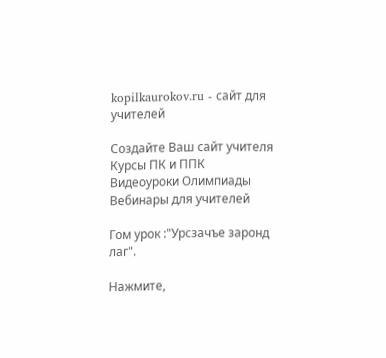kopilkaurokov.ru - сайт для учителей

Создайте Ваш сайт учителя Курсы ПК и ППК Видеоуроки Олимпиады Вебинары для учителей

Гом урок :"Урсзачъе заронд лаг".

Нажмите,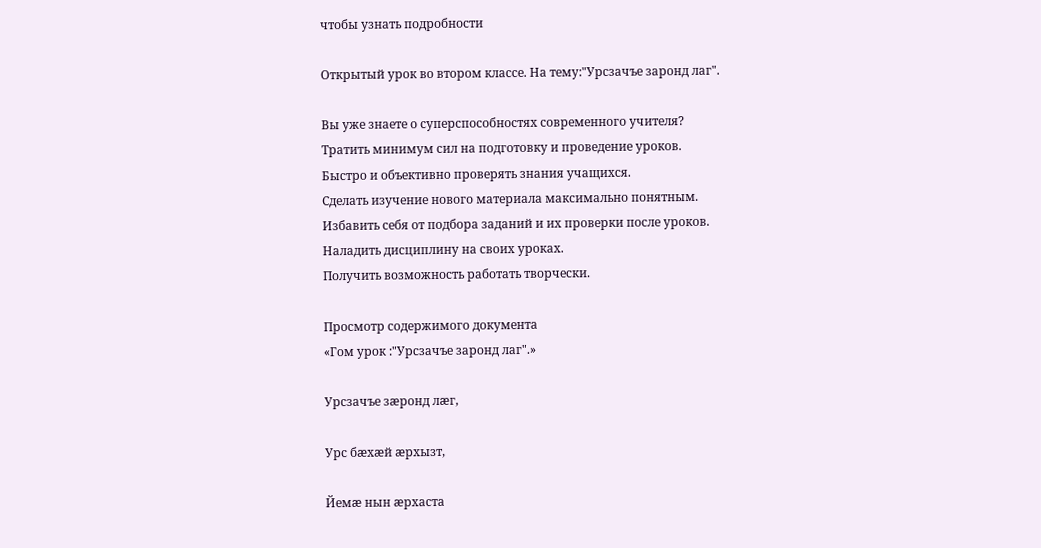чтобы узнать подробности

Открытый урок во втором классе. На тему:"Урсзачъе заронд лаг".

Вы уже знаете о суперспособностях современного учителя?
Тратить минимум сил на подготовку и проведение уроков.
Быстро и объективно проверять знания учащихся.
Сделать изучение нового материала максимально понятным.
Избавить себя от подбора заданий и их проверки после уроков.
Наладить дисциплину на своих уроках.
Получить возможность работать творчески.

Просмотр содержимого документа
«Гом урок :"Урсзачъе заронд лаг".»

Урсзачъе зæронд лæг,

Урс бæхæй æрхызт,

Йемæ нын æрхаста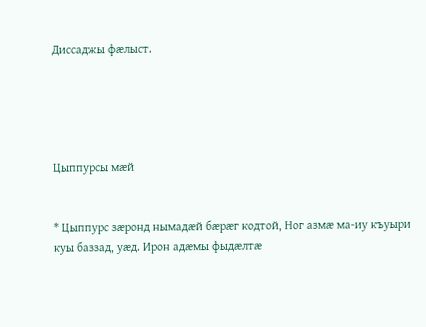Диссаджы фæлыст.





Цыппурсы мæй


* Цыппурс зæронд нымадæй бæрæг кодтой, Ног азмæ ма-иу къуыри куы баззад, уæд. Ирон адæмы фыдæлтæ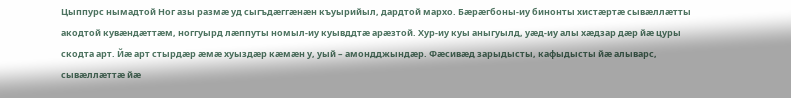Цыппурс нымадтой Ног азы размæ уд сыгъдæггæнæн къуырийыл, дардтой мархо. Бæрæгбоны-иу бинонты хистæртæ сывæллæтты акодтой кувæндæттæм, ноггуырд лæппуты номыл-иу куывддтæ арæзтой. Хур-иу куы аныгуылд, уæд-иу алы хæдзар дæр йæ цуры скодта арт. Йæ арт стырдæр æмæ хуыздæр кæмæн у, уый – амондджындæр. Фæсивæд зарыдысты, кафыдысты йæ алыварс, сывæллæттæ йæ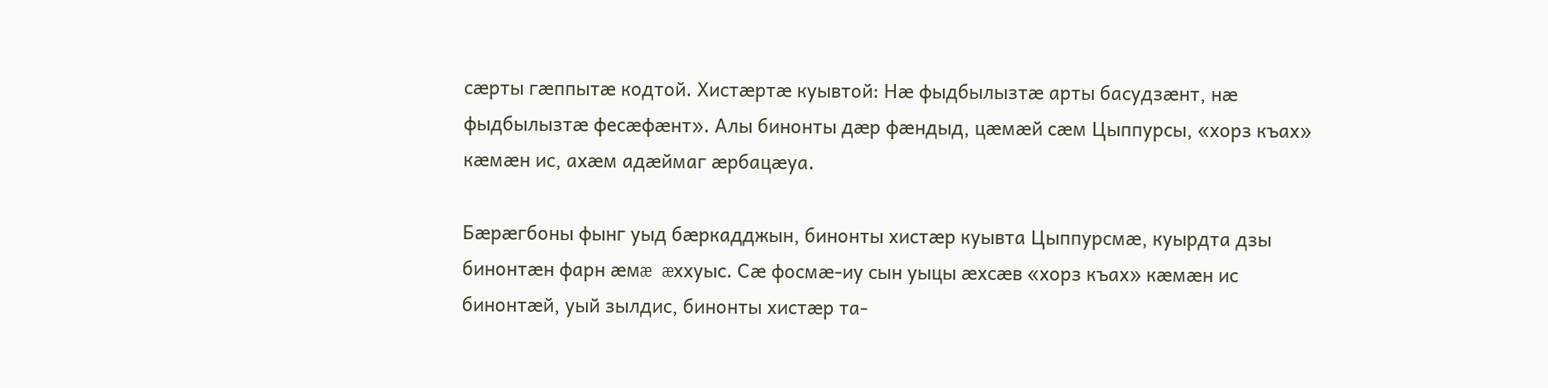сæрты гæппытæ кодтой. Хистæртæ куывтой: Нæ фыдбылызтæ арты басудзæнт, нæ фыдбылызтæ фесæфæнт». Алы бинонты дæр фæндыд, цæмæй сæм Цыппурсы, «хорз къах» кæмæн ис, ахæм адæймаг æрбацæуа.

Бæрæгбоны фынг уыд бæркадджын, бинонты хистæр куывта Цыппурсмæ, куырдта дзы бинонтæн фарн æмæ æххуыс. Сæ фосмæ-иу сын уыцы æхсæв «хорз къах» кæмæн ис бинонтæй, уый зылдис, бинонты хистæр та-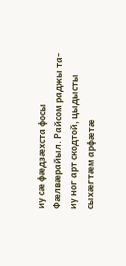иу сæ фæдзæхста фосы Фæлвæрайыл. Райсом раджы та-иу ног арт скодтой, цыдысты сыхæгтæм арфæтæ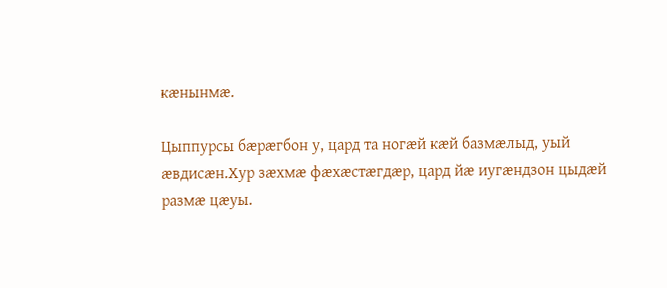кæнынмæ.

Цыппурсы бæрæгбон у, цард та ногæй кæй базмæлыд, уый æвдисæн.Хур зæхмæ фæхæстæгдæр, цард йæ иугæндзон цыдæй размæ цæуы.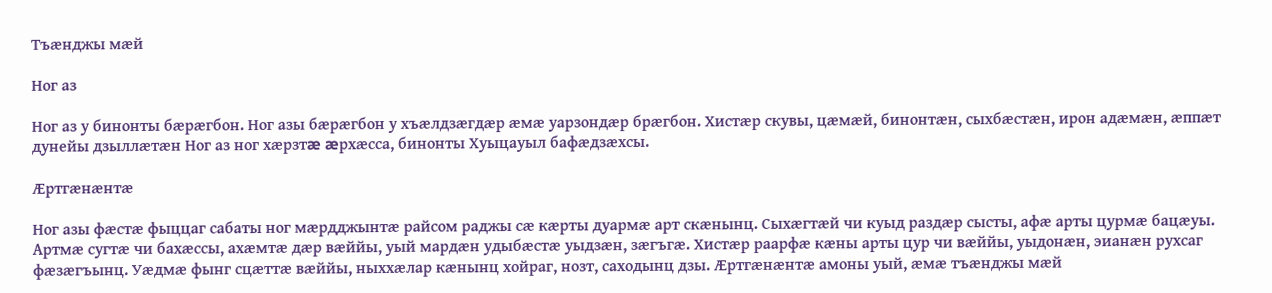Тъæнджы мæй

Ног аз

Ног аз у бинонты бæрæгбон. Ног азы бæрæгбон у хъæлдзæгдæр æмæ уарзондæр брæгбон. Хистæр скувы, цæмæй, бинонтæн, сыхбæстæн, ирон адæмæн, æппæт дунейы дзыллæтæн Ног аз ног хæрзтæ æрхæсса, бинонты Хуыцауыл бафæдзæхсы.

Æртгæнæнтæ

Ног азы фæстæ фыццаг сабаты ног мæрдджынтæ райсом раджы сæ кæрты дуармæ арт скæнынц. Сыхæгтæй чи куыд раздæр сысты, афæ арты цурмæ бацæуы. Артмæ сугтæ чи бахæссы, ахæмтæ дæр вæййы, уый мардæн удыбæстæ уыдзæн, зæгъгæ. Хистæр раарфæ кæны арты цур чи вæййы, уыдонæн, эианæн рухсаг фæзæгъынц. Уæдмæ фынг сцæттæ вæййы, ныххæлар кæнынц хойраг, нозт, саходынц дзы. Æртгæнæнтæ амоны уый, æмæ тъæнджы мæй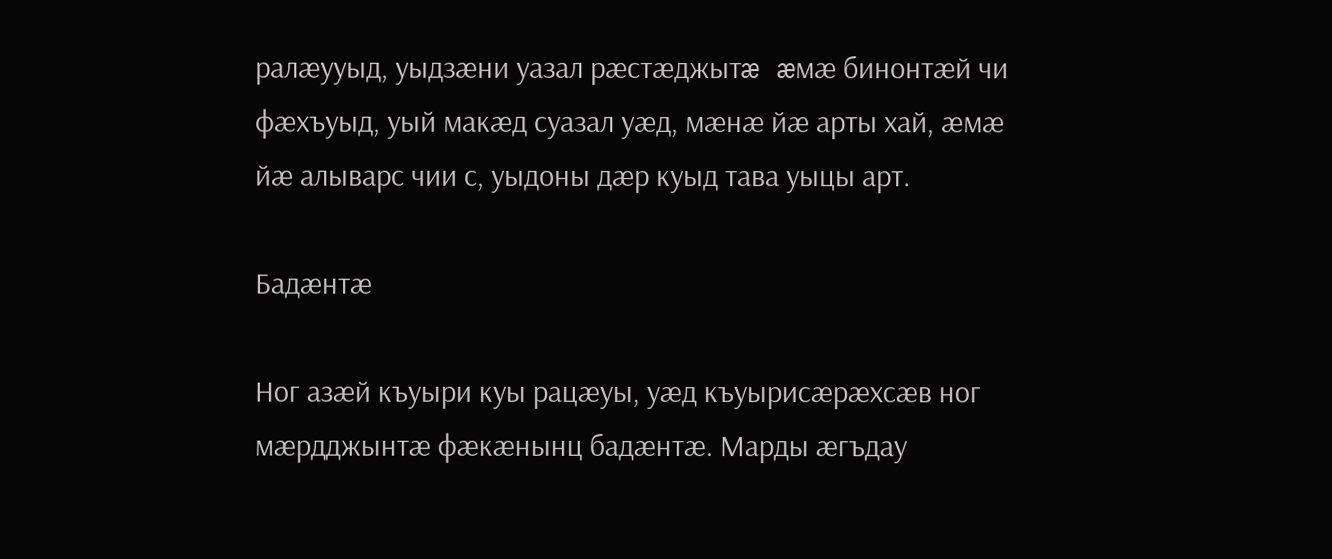ралæууыд, уыдзæни уазал рæстæджытæ æмæ бинонтæй чи фæхъуыд, уый макæд суазал уæд, мæнæ йæ арты хай, æмæ йæ алыварс чии с, уыдоны дæр куыд тава уыцы арт.

Бадæнтæ

Ног азæй къуыри куы рацæуы, уæд къуырисæрæхсæв ног мæрдджынтæ фæкæнынц бадæнтæ. Марды æгъдау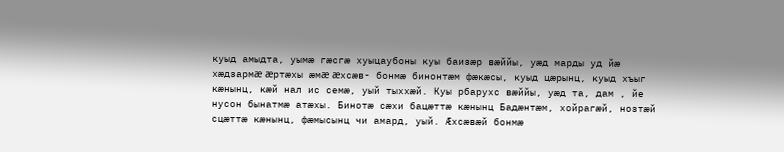куыд амыдта, уымæ гæсгæ хуыцаубоны куы баизæр вæййы, уæд марды уд йæ хæдзармæ æртæхы æмæ æхсæв- бонмæ бинонтæм фæкæсы, куыд цæрынц, куыд хъыг кæнынц, кæй нал ис семæ, уый тыххæй. Куы рбарухс вæййы, уæд та, дам , йе нусон бынатмæ атæхы. Бинотæ сæхи бацæттæ кæнынц Бадæнтæм, хойрагæй, нозтæй сцæттæ кæнынц, фæмысынц чи амард, уый. Æхсæвæй бонмæ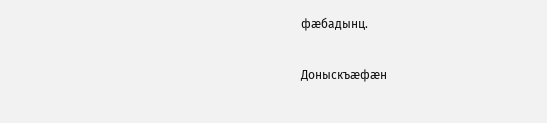фæбадынц.

Доныскъæфæн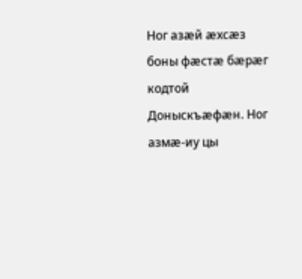Ног азæй æхсæз боны фæстæ бæрæг кодтой Доныскъæфæн. Ног азмæ-иу цы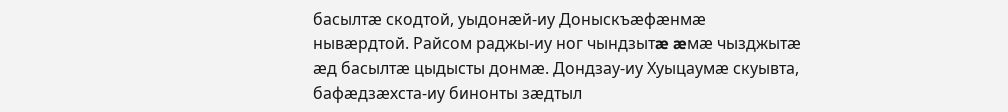басылтæ скодтой, уыдонæй-иу Доныскъæфæнмæ нывæрдтой. Райсом раджы-иу ног чындзытæ æмæ чызджытæ æд басылтæ цыдысты донмæ. Дондзау-иу Хуыцаумæ скуывта, бафæдзæхста-иу бинонты зæдтыл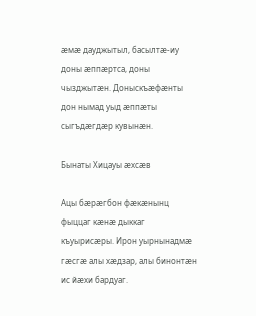æмæ дауджытыл, басылтæ-иу доны æппæртса, доны чызджытæн. Доныскъæфæнты дон нымад уыд æппæты сыгъдæгдæр кувынæн.

Бынаты Хицауы æхсæв

Ацы бæрæгбон фæкæнынц фыццаг кæнæ дыккаг къуырисæры. Ирон уырнынадмæ гæсгæ алы хæдзар, алы бинонтæн ис йæхи бардуаг.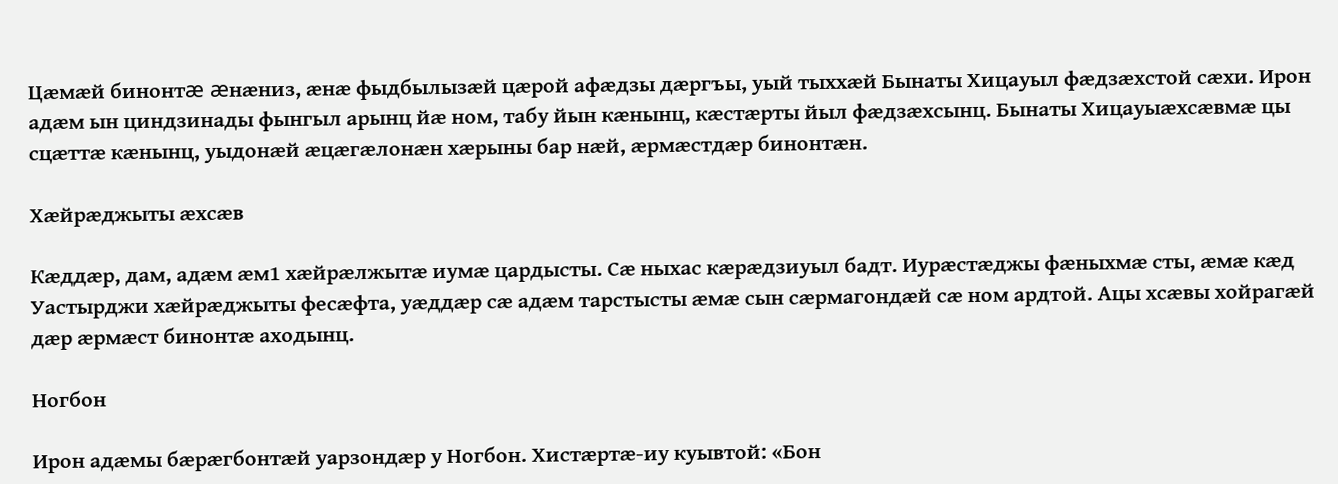Цæмæй бинонтæ æнæниз, æнæ фыдбылызæй цæрой афæдзы дæргъы, уый тыххæй Бынаты Хицауыл фæдзæхстой сæхи. Ирон адæм ын циндзинады фынгыл арынц йæ ном, табу йын кæнынц, кæстæрты йыл фæдзæхсынц. Бынаты Хицауыæхсæвмæ цы сцæттæ кæнынц, уыдонæй æцæгæлонæн хæрыны бар нæй, æрмæстдæр бинонтæн.

Хæйрæджыты æхсæв

Кæддæр, дам, адæм æм1 хæйрæлжытæ иумæ цардысты. Сæ ныхас кæрæдзиуыл бадт. Иурæстæджы фæныхмæ сты, æмæ кæд Уастырджи хæйрæджыты фесæфта, уæддæр сæ адæм тарстысты æмæ сын сæрмагондæй сæ ном ардтой. Ацы хсæвы хойрагæй дæр æрмæст бинонтæ аходынц.

Ногбон

Ирон адæмы бæрæгбонтæй уарзондæр у Ногбон. Хистæртæ-иу куывтой: «Бон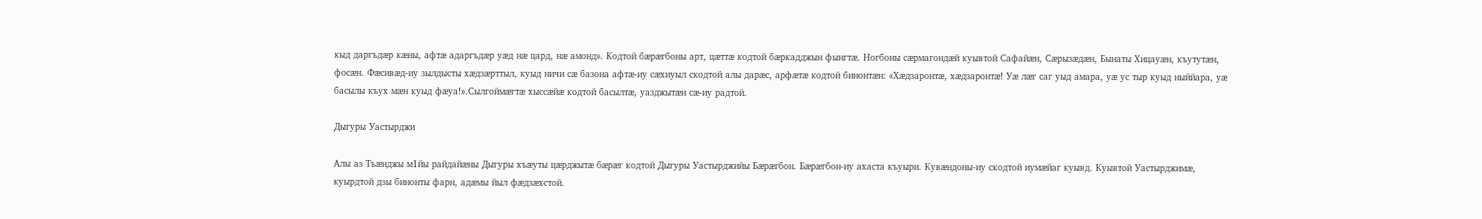кыд даргъдæр кæны, афтæ адаргъдæр уæд нæ цард, нæ амонд». Кодтой бæрæгбоны арт, цæттæ кодтой бæркадджын фынгтæ. Ногбоны сæрмагондæй куывтой Сафайæн, Сæрызæдæн, Бынаты Хицауæн, къутутæн, фосæн. Фæсивæд-иу зылдысты хæдзæрттыл, куыд ничи сæ базона афтæ-иу сæхиуыл скодтой алы дарæс, арфæтæ кодтой бинонтæн: «Хæдзаронтæ, хæдзаронтæ! Уæ лæг саг уыд амара, уæ ус тыр куыд ныййара, уæ басылы къух мæн куыд фæуа!».Сылгоймæгтæ хыссæйæ кодтой басылтæ, уазджытæн сæ-иу радтой.

Дыгуры Уастырджи

Алы аз Тъæнджы м1йы райдайæны Дыгуры хъæуты цæрджытæ бæрæг кодтой Дыгуры Уастырджийы Бæрæгбон. Бæрæгбон-иу ахаста къуыри. Кувæндоны-иу скодтой иумæйаг куывд. Куывтой Уастырджимæ, куырдтой дзы бинонты фарн, адæмы йыл фæдзæхстой.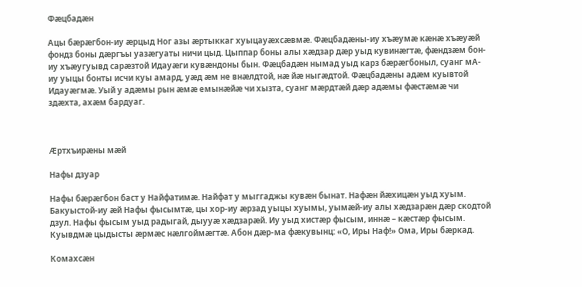Фæцбадæн

Ацы бæрæгбон-иу æрцыд Ног азы æртыккаг хуыцауæхсæвмæ. Фæцбадæны-иу хъæумæ кæнæ хъæуæй фондз боны дæргъы уазæгуаты ничи цыд. Цыппар боны алы хæдзар дæр уыд кувинæгтæ, фæндзæм бон-иу хъæугуывд сарæзтой Идауæги кувæндоны бын. Фæцбадæн нымад уыд карз бæрæгбоныл, суанг мА-иу уыцы бонты исчи куы амард, уæд æм не внæлдтой, нæ йæ ныгæдтой. Фæцбадæны адæм куывтой Идауæгмæ. Уый у адæмы рын æмæ емынæйæ чи хызта, суанг мæрдтæй дæр адæмы фæстæмæ чи здæхта, ахæм бардуаг.



Æртхъирæны мæй

Нафы дзуар

Нафы бæрæгбон баст у Найфатимæ. Найфат у мыггаджы кувæн бынат. Нафæн йæхицæн уыд хуым. Бакуыстой-иу æй Нафы фысымтæ, цы хор-иу æрзад уыцы хуымы, уымæй-иу алы хæдзарæн дæр скодтой дзул. Нафы фысым уыд радыгай, дыууæ хæдзарæй. Иу уыд хистæр фысым, иннæ – кæстæр фысым. Куывдмæ цыдысты æрмæс нæлгоймæгтæ. Абон дæр-ма фæкувынц: «О, Иры Наф!» Ома, Иры бæркад.

Комахсæн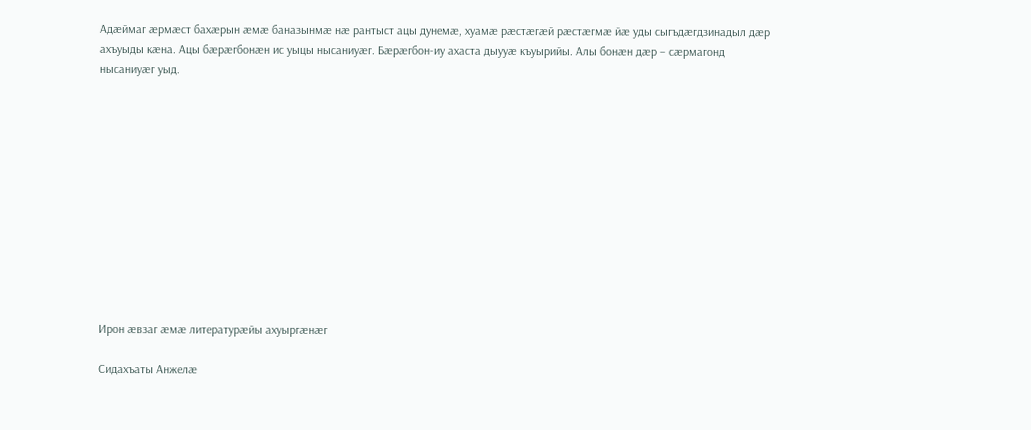Адæймаг æрмæст бахæрын æмæ баназынмæ нæ рантыст ацы дунемæ, хуамæ рæстæгæй рæстæгмæ йæ уды сыгъдæгдзинадыл дæр ахъуыды кæна. Ацы бæрæгбонæн ис уыцы нысаниуæг. Бæрæгбон-иу ахаста дыууæ къуырийы. Алы бонæн дæр – сæрмагонд нысаниуæг уыд.












Ирон æвзаг æмæ литературæйы ахуыргæнæг

Сидахъаты Анжелæ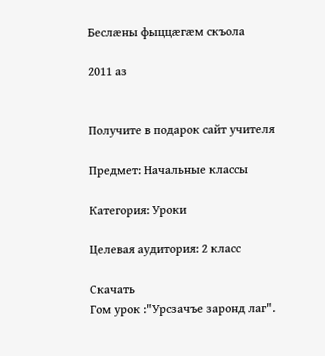Беслæны фыццæгæм скъола

2011 аз


Получите в подарок сайт учителя

Предмет: Начальные классы

Категория: Уроки

Целевая аудитория: 2 класс

Скачать
Гом урок :"Урсзачъе заронд лаг".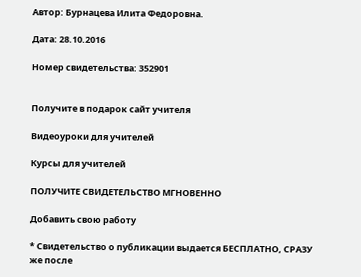Автор: Бурнацева Илита Федоровна.

Дата: 28.10.2016

Номер свидетельства: 352901


Получите в подарок сайт учителя

Видеоуроки для учителей

Курсы для учителей

ПОЛУЧИТЕ СВИДЕТЕЛЬСТВО МГНОВЕННО

Добавить свою работу

* Свидетельство о публикации выдается БЕСПЛАТНО, СРАЗУ же после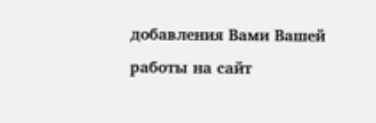добавления Вами Вашей работы на сайт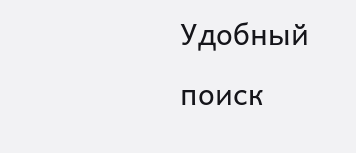Удобный поиск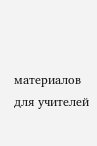материалов для учителей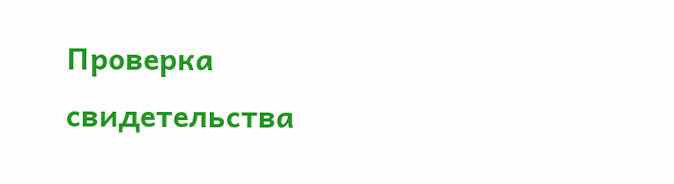Проверка свидетельства